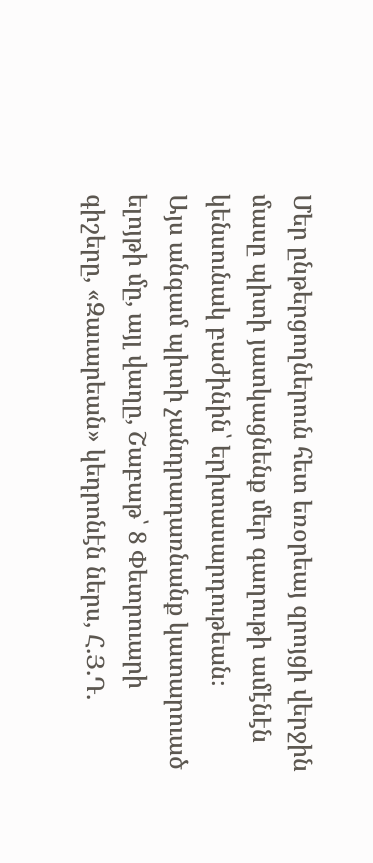Մեր ընթերցողներուն հետ եռօրեայ զրոյցի վերջին մասը պիտի յատկացնենք մեր գաղութի ամէնէն կենսունակ բաժինին՝ երիտասարդութեան։
Այս անգամ պիտի չանդրադառնանք կատարուած ելոյթի մը, այլ վաղը, Շաբաթ՝ 8 Փետրուարի գիշերը, «Զաւարեան» կեդրոնէն ներս, Հ.Յ.Դ.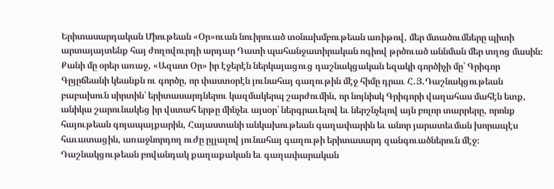Երիտասարդական Միութեան «Օր»ուան նուիրուած տօնախմբութեան առիթով, մեր մտածումները պիտի արտայայտենք հայ ժողովուրդի արդար Դատի պահանջատիրական ոգիով թրծուած աննման մեր տղոց մասին։
Քանի մը օրեր առաջ, «Ազատ Օր» իր էջերէն ներկայացուց դաշնակցական եզակի գործիչի մը՝ Գրիգոր Գըյըճեանի կեանքն ու գործը, որ փաստօրէն յունահայ գաղութին մէջ հիմը դրաւ Հ.Յ.Դաշնակցութեան բաբախուն սիրտին՝ երիտասարդներու կազմակերպ շարժումին, որ նոյնիսկ Գրիգորի վաղահաս մահէն ետք, անիկա շարունակեց իր վստահ երթը մինչեւ այսօր՝ ներգրաւելով եւ ներշնչելով այն բոլոր տարրերը, որոնք հայութեան գոյապայքարին, Հայաստանի անկախութեան գաղափարին եւ անոր յարատեւման խորապէս հաւատացին, առաջնորդող ուժը ըլլալով յունահայ գաղութի երիտասարդ զանգուածներուն մէջ։
Դաշնակցութեան բովանդակ քաղաքական եւ գաղափարական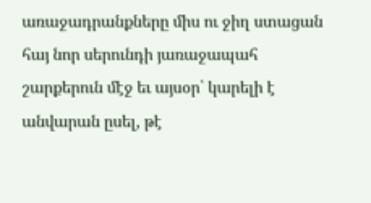առաջադրանքները միս ու ջիղ ստացան հայ նոր սերունդի յառաջապահ շարքերուն մէջ եւ այսօր՝ կարելի է անվարան ըսել, թէ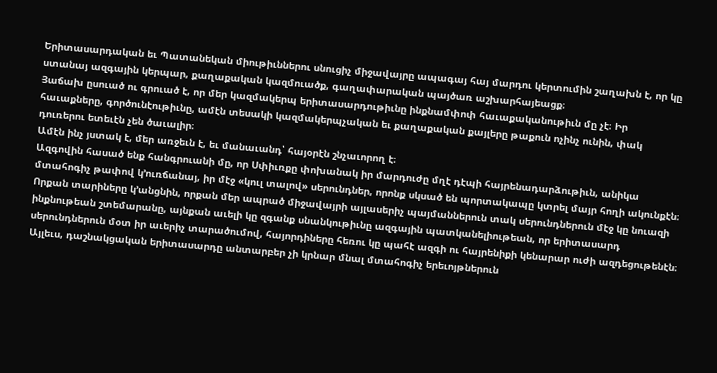Երիտասարդական եւ Պատանեկան միութիւններու սնուցիչ միջավայրը ապագայ հայ մարդու կերտումին շաղախն է, որ կը ստանայ ազգային կերպար, քաղաքական կազմուածք, գաղափարական պայծառ աշխարհայեացք։
Յաճախ ըսուած ու գրուած է, որ մեր կազմակերպ երիտասարդութիւնը ինքնամփոփ հաւաքականութիւն մը չէ։ Իր հաւաքները, գործունէութիւնը, ամէն տեսակի կազմակերպչական եւ քաղաքական քայլերը թաքուն ոչինչ ունին, փակ դուռերու ետեւէն չեն ծաւալիր։
Ամէն ինչ յստակ է, մեր առջեւն է, եւ մանաւանդ՝ հայօրէն շնչաւորող է։
Ազգովին հասած ենք հանգրուանի մը, որ Սփիւռքը փոխանակ իր մարդուժը մղէ դէպի հայրենադարձութիւն, անիկա մտահոգիչ թափով կ՚ուռճանայ, իր մէջ «կուլ տալով» սերունդներ, որոնք սկսած են պորտակապը կտրել մայր հողի ակունքէն։
Որքան տարիները կ՚անցնին, որքան մեր ապրած միջավայրի այլասերիչ պայմաններուն տակ սերունդներուն մէջ կը նուազի ինքնութեան շտեմարանը, այնքան աւելի կը զգանք սնանկութիւնը ազգային պատկանելիութեան, որ երիտասարդ սերունդներուն մօտ իր աւերիչ տարածումով, հայորդիները հեռու կը պահէ ազգի ու հայրենիքի կենարար ուժի ազդեցութենէն։
Այլեւս, դաշնակցական երիտասարդը անտարբեր չի կրնար մնալ մտահոգիչ երեւոյթներուն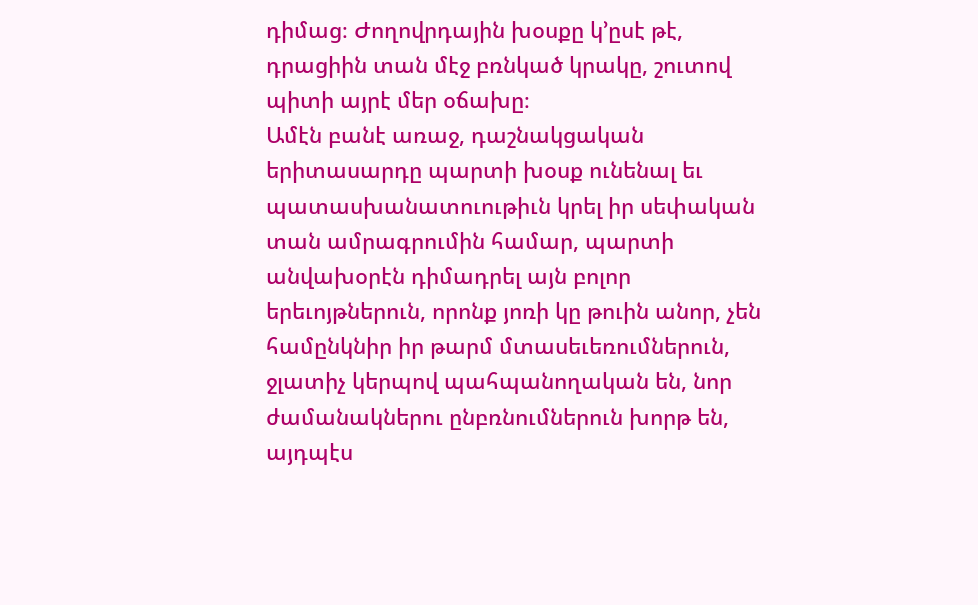դիմաց։ Ժողովրդային խօսքը կ՚ըսէ թէ, դրացիին տան մէջ բռնկած կրակը, շուտով պիտի այրէ մեր օճախը։
Ամէն բանէ առաջ, դաշնակցական երիտասարդը պարտի խօսք ունենալ եւ պատասխանատուութիւն կրել իր սեփական տան ամրագրումին համար, պարտի անվախօրէն դիմադրել այն բոլոր երեւոյթներուն, որոնք յոռի կը թուին անոր, չեն համընկնիր իր թարմ մտասեւեռումներուն, ջլատիչ կերպով պահպանողական են, նոր ժամանակներու ընբռնումներուն խորթ են, այդպէս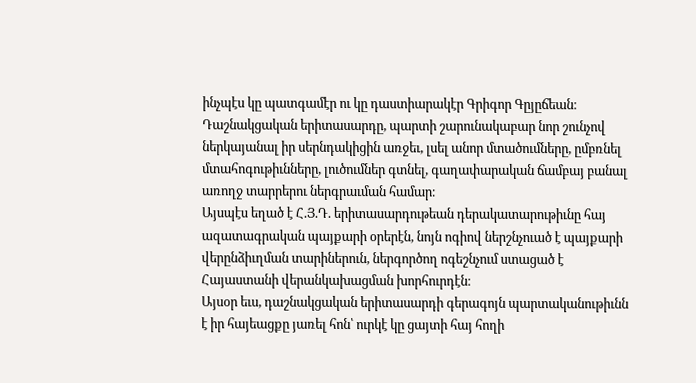ինչպէս կը պատգամէր ու կը դաստիարակէր Գրիգոր Գըյըճեան։
Դաշնակցական երիտասարդը, պարտի շարունակաբար նոր շունչով ներկայանալ իր սերնդակիցին առջեւ, լսել անոր մտածումները, ըմբռնել մտահոգութիւնները, լուծումներ գտնել, գաղափարական ճամբայ բանալ առողջ տարրերու ներգրաւման համար։
Այսպէս եղած է Հ.Յ.Դ. երիտասարդութեան դերակատարութիւնը հայ ազատագրական պայքարի օրերէն, նոյն ոգիով ներշնչուած է պայքարի վերընձիւղման տարիներուն, ներգործող ոգեշնչում ստացած է Հայաստանի վերանկախացման խորհուրդէն։
Այսօր եւս, դաշնակցական երիտասարդի գերագոյն պարտականութիւնն է իր հայեացքը յառել հոն՝ ուրկէ կը ցայտի հայ հողի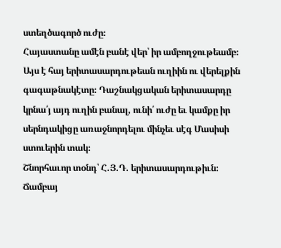ստեղծագործ ուժը։
Հայաստանը ամէն բանէ վեր՝ իր ամբողջութեամբ։
Այս է հայ երիտասարդութեան ուղիին ու վերելքին գագաթնակէտը։ Դաշնակցական երիտասարդը կրնա՛յ այդ ուղին բանալ, ունի՛ ուժը եւ կամքը իր սերնդակիցը առաջնորդելու մինչեւ սէգ Մասիսի ստուերին տակ։
Շնորհաւոր տօնդ՝ Հ.Յ.Դ. երիտասարդութիւն։ Ճամբայ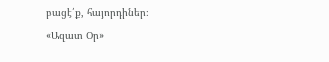բացէ՛ք, հայորդիներ։
«Ազատ Օր»